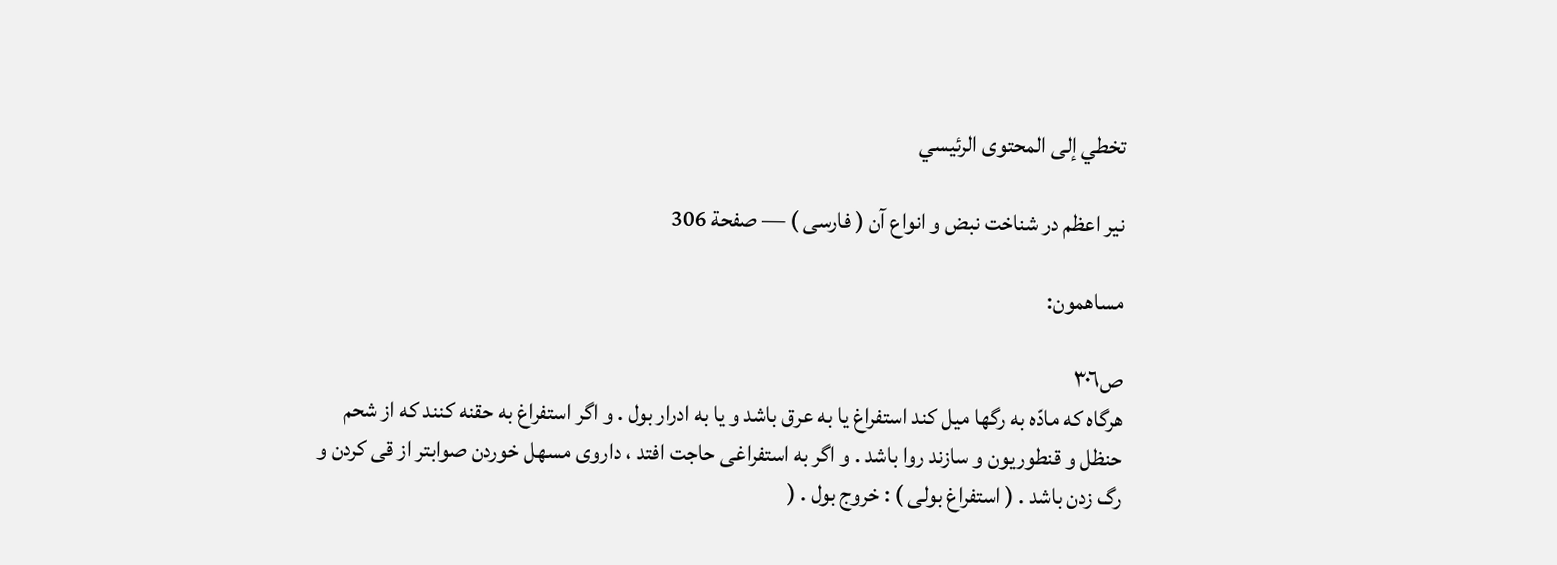تخطي إلى المحتوى الرئيسي

نير اعظم در شناخت نبض و انواع آن ( فارسى ) — صفحة 306

مساهمون:

ص٣٠٦
هرگاه كه مادّه به رگها ميل كند استفراغ يا به عرق باشد و يا به ادرار بول . و اگر استفراغ به حقنه كنند كه از شحم حنظل و قنطوريون و سازند روا باشد . و اگر به استفراغى حاجت افتد ، داروى مسهل خوردن صوابتر از قى كردن و رگ زدن باشد . ( استفراغ بولى ) : خروج بول . (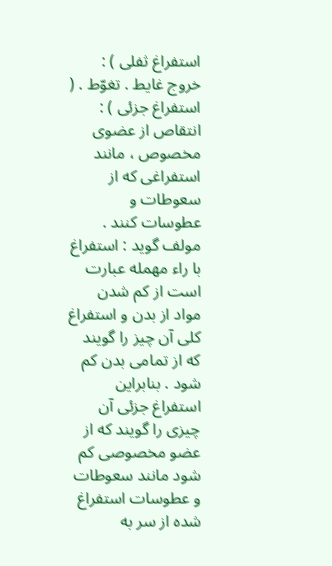استفراغ ثفلى ) : خروج غايط . تغوّط . ( استفراغ جزئى ) : انتقاص از عضوى مخصوص ، مانند استفراغى كه از سعوطات و عطوسات كنند . مولف گويد : استفراغ با راء مهمله عبارت است از كم شدن مواد از بدن و استفراغ كلى آن چيز را گويند كه از تمامى بدن كم شود . بنابراين استفراغ جزئى آن چيزى را گويند كه از عضو مخصوصى كم شود مانند سعوطات و عطوسات استفراغ شده از سر به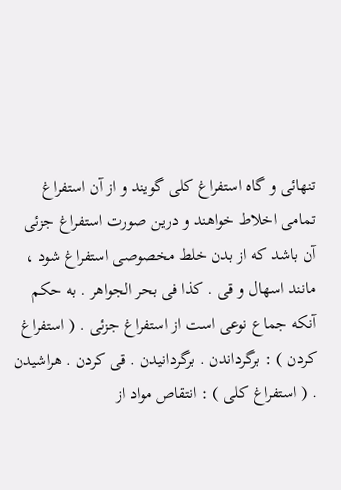تنهائى و گاه استفراغ كلى گويند و از آن استفراغ تمامى اخلاط خواهند و درين صورت استفراغ جزئى آن باشد كه از بدن خلط مخصوصى استفراغ شود ، مانند اسهال و قى . كذا فى بحر الجواهر . به حكم آنكه جماع نوعى است از استفراغ جزئى . ( استفراغ كردن ) : برگرداندن . برگردانيدن . قى كردن . هراشيدن . ( استفراغ كلى ) : انتقاص مواد از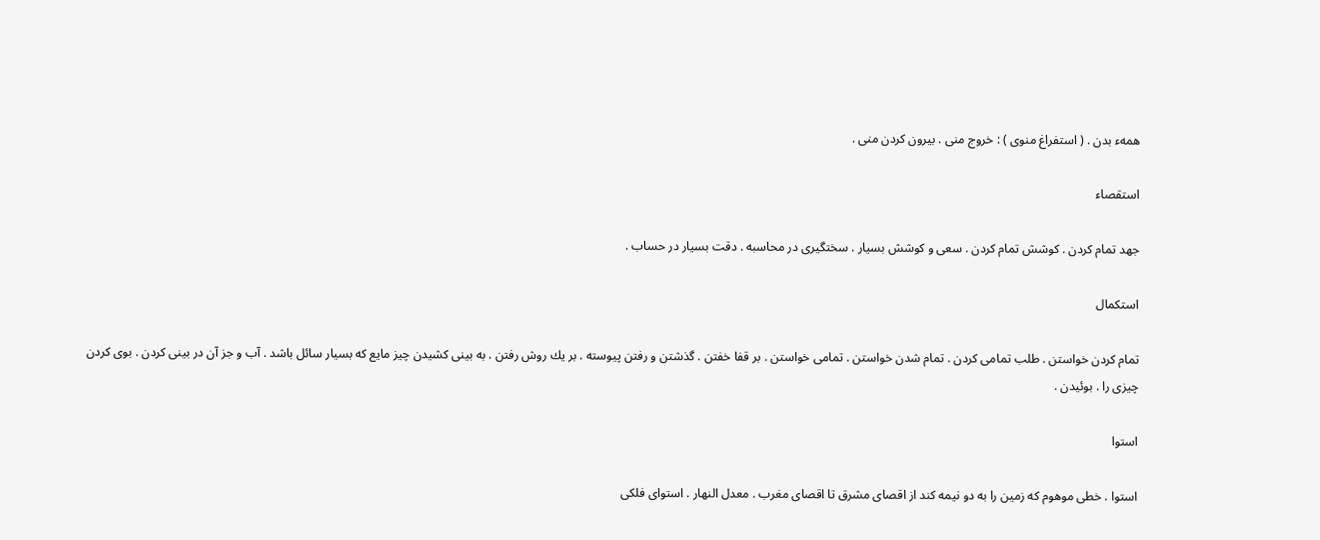همهء بدن . ( استفراغ منوى ) : خروج منى . بيرون كردن منى .

استقصاء

جهد تمام كردن . كوشش تمام كردن . سعى و كوشش بسيار . سختگيرى در محاسبه . دقت بسيار در حساب .

استكمال

تمام كردن خواستن . طلب تمامى كردن . تمام شدن خواستن . تمامى خواستن . بر قفا خفتن . گذشتن و رفتن پيوسته . بر يك روش رفتن . به بينى كشيدن چيز مايع كه بسيار سائل باشد . آب و جز آن در بينى كردن . بوى كردن چيزى را . بوئيدن .

استوا

استوا . خطى موهوم كه زمين را به دو نيمه كند از اقصاى مشرق تا اقصاى مغرب . معدل النهار . استواى فلكى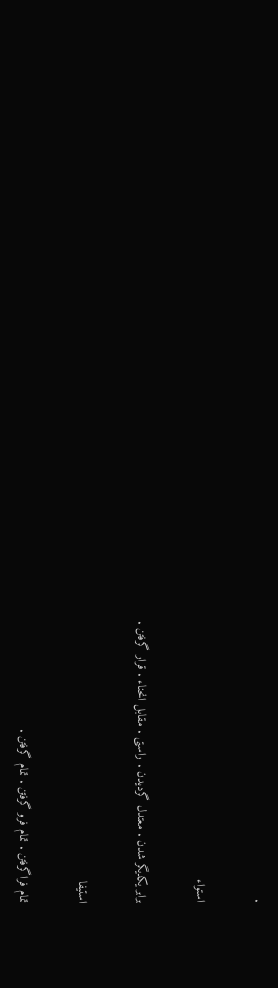.

استواء

برابر يكديگر شدن . معتدل گرديدن . راستى . مقابل انحناء . قرار گرفتن .

استيفا

تمام فراگرفتن . تمام فرو گرفتن . تمام گرفتن .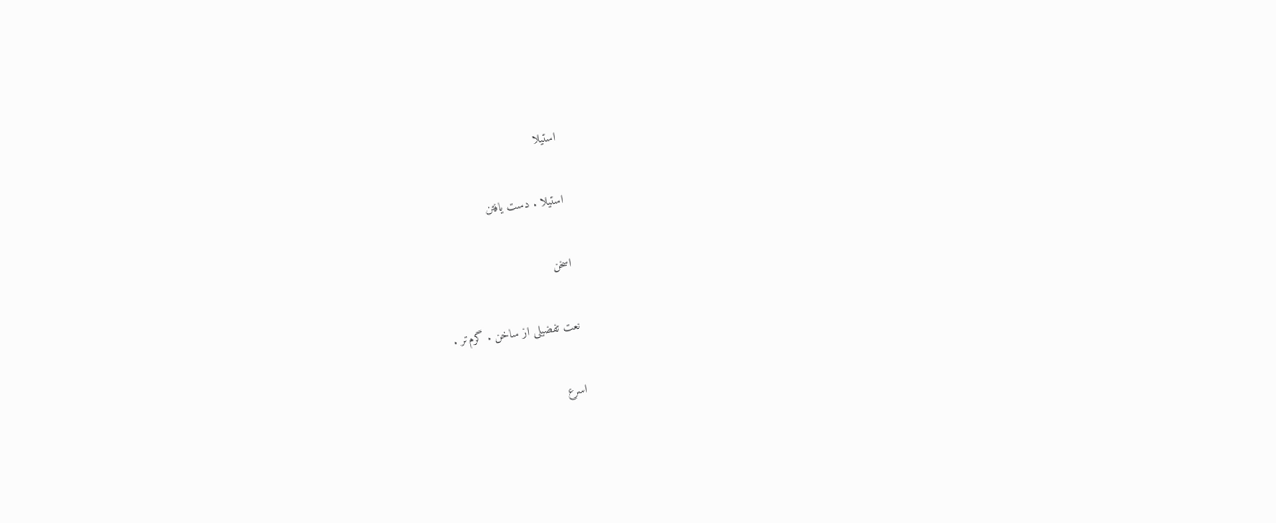استيلا

استيلا . دست يافتن

اسخن

نعت تفضيلى از ساخن . گرم‌تر .

اسرع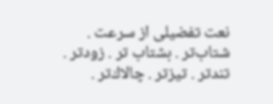نعت تفضيلى از سرعت . شتاب‌تر . بشتاب تر . زودتر . تندتر . تيزتر . چالاك‌تر .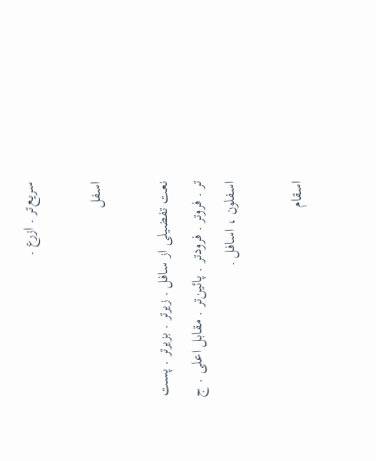سريع‌تر . ازرع .

اسفل

نعت تفضيلى از سافل . زيرتر . بزيرتر . پست تر . فروتر . فرودتر . پائين‌تر . مقابل اعلى . ج اسفلون ، اسافل .

اسقام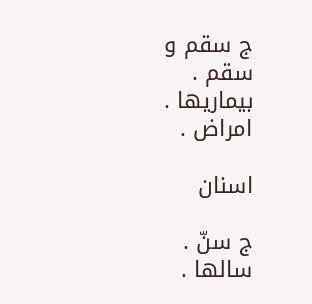ج سقم و سقم . بيماريها . امراض .

اسنان

ج سنّ . سالها .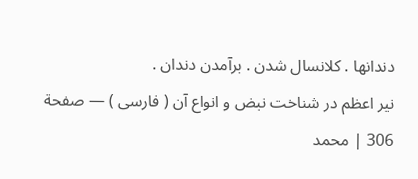دندانها . كلانسال شدن . برآمدن دندان .
نير اعظم در شناخت نبض و انواع آن ( فارسى ) — صفحة 306 | محمد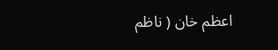اعظم خان ( ناظم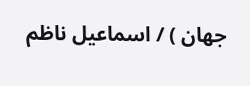جهان ) / اسماعيل ناظم